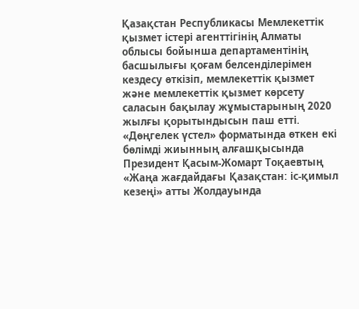Қазақстан Республикасы Мемлекеттік қызмет істері агенттігінің Алматы облысы бойынша департаментінің басшылығы қоғам белсенділерімен кездесу өткізіп, мемлекеттік қызмет және мемлекеттік қызмет көрсету саласын бақылау жұмыстарының 2020 жылғы қорытындысын паш етті. «Дөңгелек үстел» форматында өткен екі бөлімді жиынның алғашқысында Президент Қасым-Жомарт Тоқаевтың «Жаңа жағдайдағы Қазақстан: іс-қимыл кезеңі» атты Жолдауында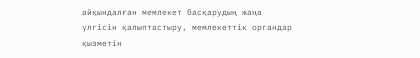айқындалған мемлекет басқарудың жаңа үлгісін қалыптастыру, мемлекеттік органдар қызметін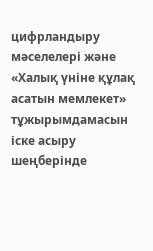цифрландыру мәселелері және «Халық үніне құлақ асатын мемлекет» тұжырымдамасын іске асыру шеңберінде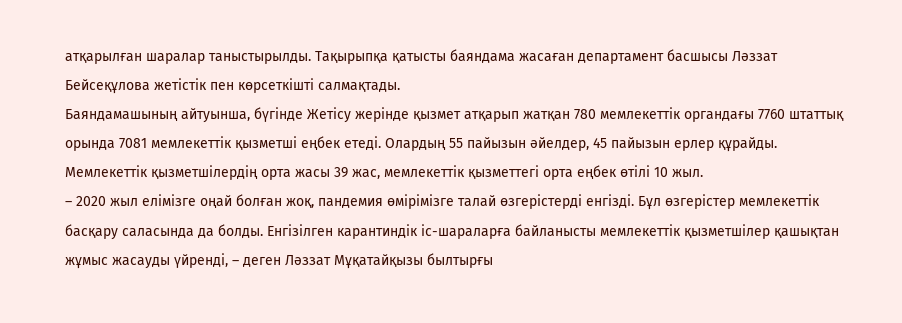атқарылған шаралар таныстырылды. Тақырыпқа қатысты баяндама жасаған департамент басшысы Ләззат Бейсеқұлова жетістік пен көрсеткішті салмақтады.
Баяндамашының айтуынша, бүгінде Жетісу жерінде қызмет атқарып жатқан 780 мемлекеттік органдағы 7760 штаттық орында 7081 мемлекеттік қызметші еңбек етеді. Олардың 55 пайызын әйелдер, 45 пайызын ерлер құрайды. Мемлекеттік қызметшілердің орта жасы 39 жас, мемлекеттік қызметтегі орта еңбек өтілі 10 жыл.
– 2020 жыл елімізге оңай болған жоқ, пандемия өмірімізге талай өзгерістерді енгізді. Бұл өзгерістер мемлекеттік басқару саласында да болды. Енгізілген карантиндік іс-шараларға байланысты мемлекеттік қызметшілер қашықтан жұмыс жасауды үйренді, – деген Ләззат Мұқатайқызы былтырғы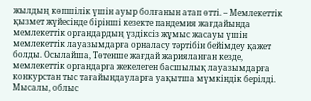жылдың көпшілік үшін ауыр болғанын атап өтті. – Мемлекеттік қызмет жүйесінде бірінші кезекте пандемия жағдайында мемлекеттік органдардың үздіксіз жұмыс жасауы үшін мемлекеттік лауазымдарға орналасу тәртібін бейімдеу қажет болды. Осылайша, Төтенше жағдай жарияланған кезде, мемлекеттік органдарға жекелеген басшылық лауазымдарға конкурстан тыс тағайындауларға уақытша мүмкіндік берілді. Мысалы, облыс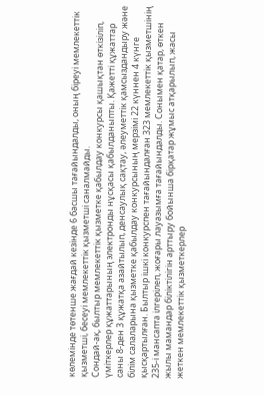көлемінде төтенше жағдай кезінде 6 басшы тағайындалды, оның біреуі мемлекеттік қызметші, бесеуі мемлекеттік қызметші саналмайды.
Сондай-ақ, былтыр мемлекеттік қызметке қабылдау конкурсы қашықтан өткізіліп, үміткерлер құжаттарының электронды нұсқасы қабылданыпты. Қажетті құжаттар саны 8-ден 3 құжатқа азайтылып, денсаулық сақтау, әлеуметтік қамсыздандыру және білім салаларына қызметке қабылдау конкурсының мерзімі 22 күннен 4 күнге қысқартылған. Былтыр ішкі конкурспен тағайындалған 323 мемлекеттік қызметшінің 235-і мансапта ілгерілеп, жоғары лауазымға тағайындалды. Сонымен қатар, өткен жылы мамандар біліктілігін арттыру бойынша бірқатар жұмыс атқарылып, жасы жеткен мемлекеттік қызметкерлер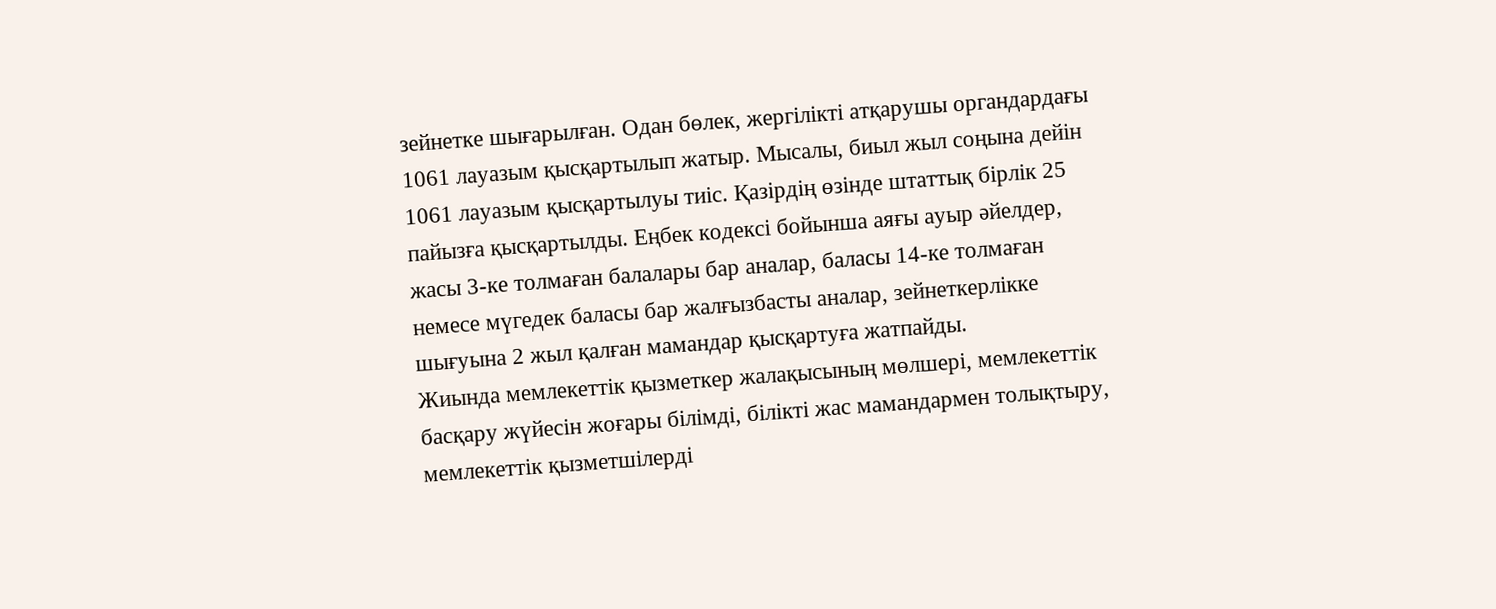зейнетке шығарылған. Одан бөлек, жергілікті атқарушы органдардағы 1061 лауазым қысқартылып жатыр. Мысалы, биыл жыл соңына дейін 1061 лауазым қысқартылуы тиіс. Қазірдің өзінде штаттық бірлік 25 пайызға қысқартылды. Еңбек кодексі бойынша аяғы ауыр әйелдер, жасы 3-ке толмаған балалары бар аналар, баласы 14-ке толмаған немесе мүгедек баласы бар жалғызбасты аналар, зейнеткерлікке шығуына 2 жыл қалған мамандар қысқартуға жатпайды.
Жиында мемлекеттік қызметкер жалақысының мөлшері, мемлекеттік басқару жүйесін жоғары білімді, білікті жас мамандармен толықтыру, мемлекеттік қызметшілерді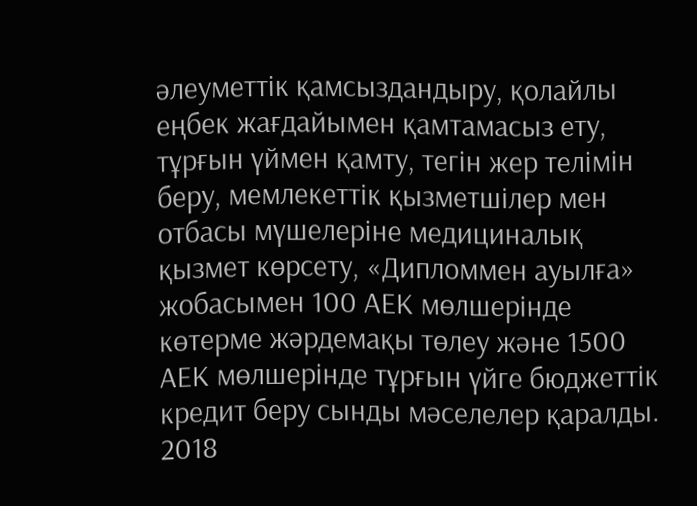әлеуметтік қамсыздандыру, қолайлы еңбек жағдайымен қамтамасыз ету, тұрғын үймен қамту, тегін жер телімін беру, мемлекеттік қызметшілер мен отбасы мүшелеріне медициналық қызмет көрсету, «Дипломмен ауылға» жобасымен 100 АЕК мөлшерінде көтерме жәрдемақы төлеу және 1500 АЕК мөлшерінде тұрғын үйге бюджеттік кредит беру сынды мәселелер қаралды. 2018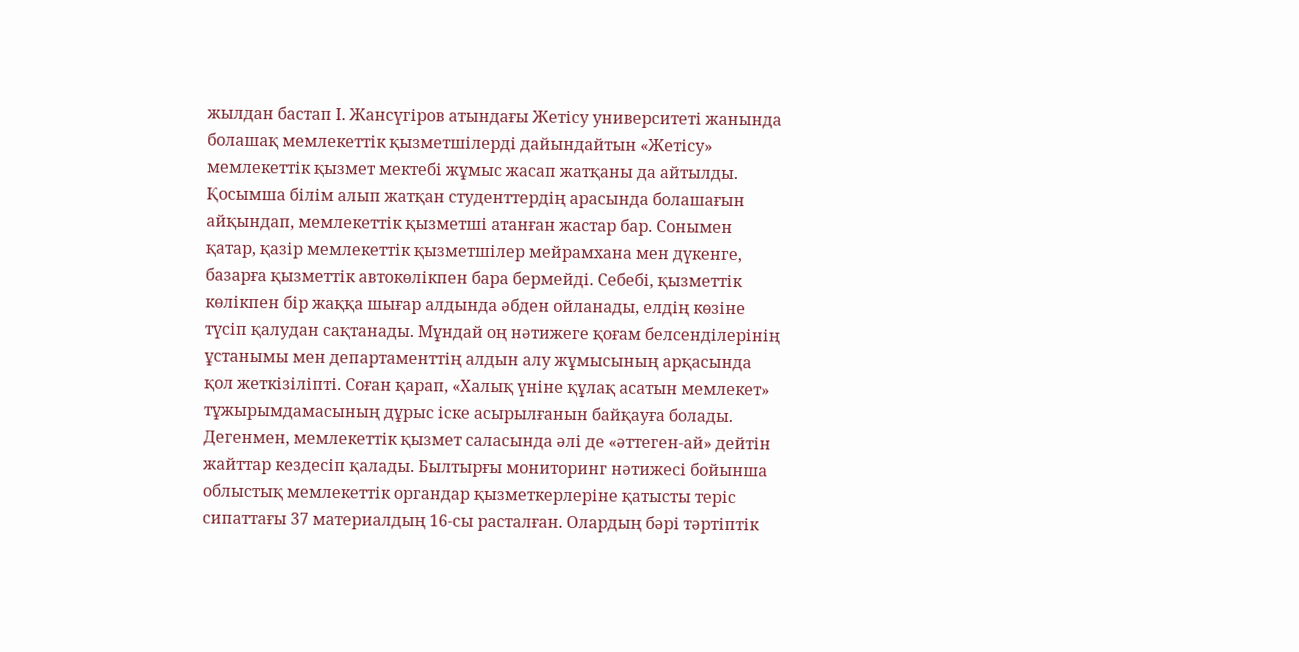жылдан бастап І. Жансүгіров атындағы Жетісу университеті жанында болашақ мемлекеттік қызметшілерді дайындайтын «Жетісу» мемлекеттік қызмет мектебі жұмыс жасап жатқаны да айтылды. Қосымша білім алып жатқан студенттердің арасында болашағын айқындап, мемлекеттік қызметші атанған жастар бар. Сонымен қатар, қазір мемлекеттік қызметшілер мейрамхана мен дүкенге, базарға қызметтік автокөлікпен бара бермейді. Себебі, қызметтік көлікпен бір жаққа шығар алдында әбден ойланады, елдің көзіне түсіп қалудан сақтанады. Мұндай оң нәтижеге қоғам белсенділерінің ұстанымы мен департаменттің алдын алу жұмысының арқасында қол жеткізіліпті. Соған қарап, «Халық үніне құлақ асатын мемлекет» тұжырымдамасының дұрыс іске асырылғанын байқауға болады.
Дегенмен, мемлекеттік қызмет саласында әлі де «әттеген-ай» дейтін жайттар кездесіп қалады. Былтырғы мониторинг нәтижесі бойынша облыстық мемлекеттік органдар қызметкерлеріне қатысты теріс сипаттағы 37 материалдың 16-сы расталған. Олардың бәрі тәртіптік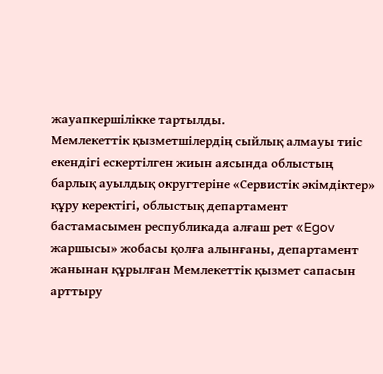жауапкершілікке тартылды.
Мемлекеттік қызметшілердің сыйлық алмауы тиіс екендігі ескертілген жиын аясында облыстың барлық ауылдық округтеріне «Сервистік әкімдіктер» құру керектігі, облыстық департамент бастамасымен республикада алғаш рет «Egov жаршысы» жобасы қолға алынғаны, департамент жанынан құрылған Мемлекеттік қызмет сапасын арттыру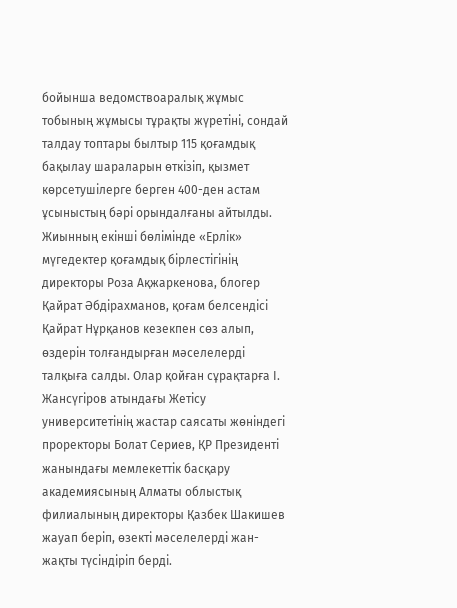бойынша ведомствоаралық жұмыс тобының жұмысы тұрақты жүретіні, сондай талдау топтары былтыр 115 қоғамдық бақылау шараларын өткізіп, қызмет көрсетушілерге берген 400-ден астам ұсыныстың бәрі орындалғаны айтылды. Жиынның екінші бөлімінде «Ерлік» мүгедектер қоғамдық бірлестігінің директоры Роза Ақжаркенова, блогер Қайрат Әбдірахманов, қоғам белсендісі Қайрат Нұрқанов кезекпен сөз алып, өздерін толғандырған мәселелерді талқыға салды. Олар қойған сұрақтарға І. Жансүгіров атындағы Жетісу университетінің жастар саясаты жөніндегі проректоры Болат Сериев, ҚР Президенті жанындағы мемлекеттік басқару академиясының Алматы облыстық филиалының директоры Қазбек Шакишев жауап беріп, өзекті мәселелерді жан-жақты түсіндіріп берді.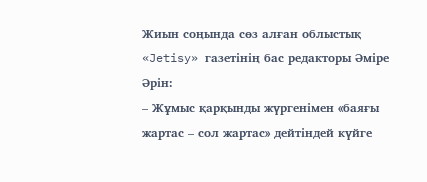Жиын соңында сөз алған облыстық «Jetisy» газетінің бас редакторы Әміре Әрін:
– Жұмыс қарқынды жүргенімен «баяғы жартас – сол жартас» дейтіндей күйге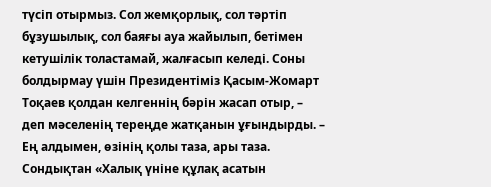түсіп отырмыз. Сол жемқорлық, сол тәртіп бұзушылық, сол баяғы ауа жайылып, бетімен кетушілік толастамай, жалғасып келеді. Соны болдырмау үшін Президентіміз Қасым-Жомарт Тоқаев қолдан келгеннің бәрін жасап отыр, – деп мәселенің тереңде жатқанын ұғындырды. – Ең алдымен, өзінің қолы таза, ары таза. Сондықтан «Халық үніне құлақ асатын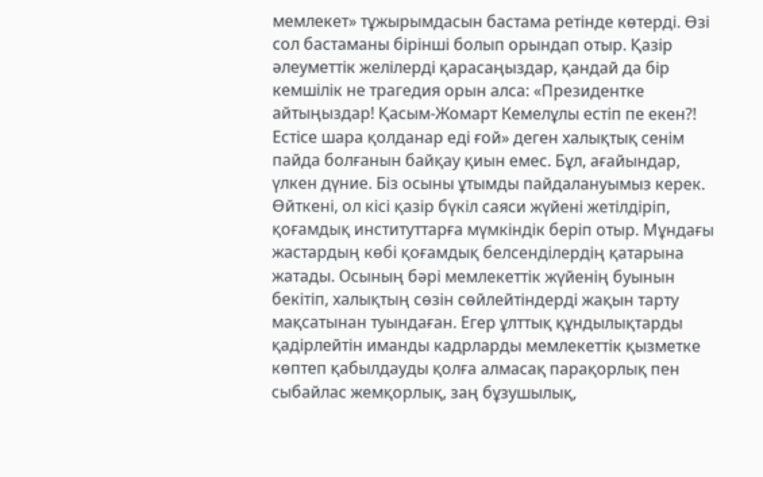мемлекет» тұжырымдасын бастама ретінде көтерді. Өзі сол бастаманы бірінші болып орындап отыр. Қазір әлеуметтік желілерді қарасаңыздар, қандай да бір кемшілік не трагедия орын алса: «Президентке айтыңыздар! Қасым-Жомарт Кемелұлы естіп пе екен?! Естісе шара қолданар еді ғой» деген халықтық сенім пайда болғанын байқау қиын емес. Бұл, ағайындар, үлкен дүние. Біз осыны ұтымды пайдалануымыз керек. Өйткені, ол кісі қазір бүкіл саяси жүйені жетілдіріп, қоғамдық институттарға мүмкіндік беріп отыр. Мұндағы жастардың көбі қоғамдық белсенділердің қатарына жатады. Осының бәрі мемлекеттік жүйенің буынын бекітіп, халықтың сөзін сөйлейтіндерді жақын тарту мақсатынан туындаған. Егер ұлттық құндылықтарды қадірлейтін иманды кадрларды мемлекеттік қызметке көптеп қабылдауды қолға алмасақ парақорлық пен сыбайлас жемқорлық, заң бұзушылық,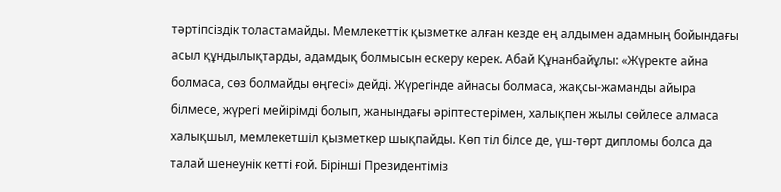тәртіпсіздік толастамайды. Мемлекеттік қызметке алған кезде ең алдымен адамның бойындағы асыл құндылықтарды, адамдық болмысын ескеру керек. Абай Құнанбайұлы: «Жүректе айна болмаса, сөз болмайды өңгесі» дейді. Жүрегінде айнасы болмаса, жақсы-жаманды айыра білмесе, жүрегі мейірімді болып, жанындағы әріптестерімен, халықпен жылы сөйлесе алмаса халықшыл, мемлекетшіл қызметкер шықпайды. Көп тіл білсе де, үш-төрт дипломы болса да талай шенеунік кетті ғой. Бірінші Президентіміз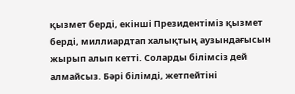қызмет берді, екінші Президентіміз қызмет берді, миллиардтап халықтың аузындағысын жырып алып кетті. Соларды білімсіз дей алмайсыз. Бәрі білімді, жетпейтіні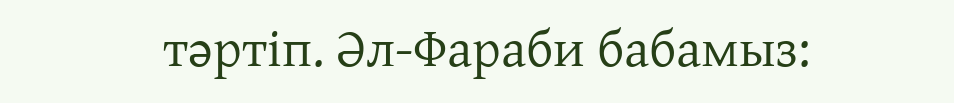тәртіп. Әл-Фараби бабамыз: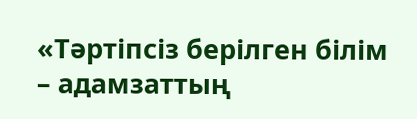«Тәртіпсіз берілген білім – адамзаттың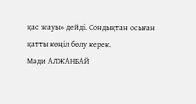қас жауы» дейді. Сондықтан осыған қатты көңіл бөлу керек.
Мәди АЛЖАНБАЙ